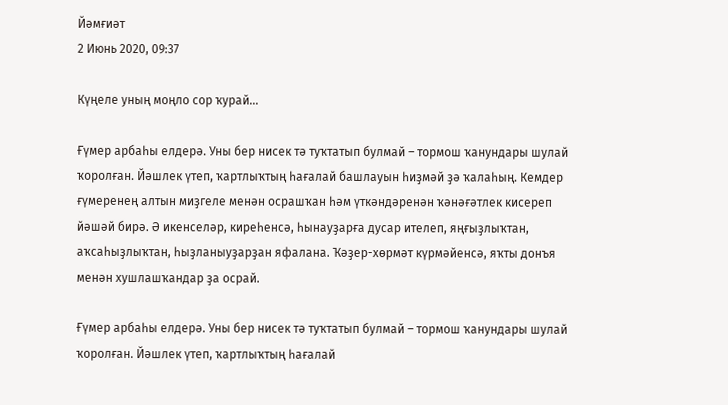Йәмғиәт
2 Июнь 2020, 09:37

Күңеле уның моңло сор ҡурай...

Ғүмер арбаһы елдерә. Уны бер нисек тә туҡтатып булмай – тормош ҡанундары шулай ҡоролған. Йәшлек үтеп, ҡартлыҡтың һағалай башлауын һиҙмәй ҙә ҡалаһың. Кемдер ғүмеренең алтын миҙгеле менән осрашҡан һәм үткәндәренән ҡәнәғәтлек кисереп йәшәй бирә. Ә икенселәр, киреһенсә, һынауҙарға дусар ителеп, яңғыҙлыҡтан, аҡсаһыҙлыҡтан, һыҙланыуҙарҙан яфалана. Ҡәҙер-хөрмәт күрмәйенсә, яҡты донъя менән хушлашҡандар ҙа осрай.

Ғүмер арбаһы елдерә. Уны бер нисек тә туҡтатып булмай – тормош ҡанундары шулай ҡоролған. Йәшлек үтеп, ҡартлыҡтың һағалай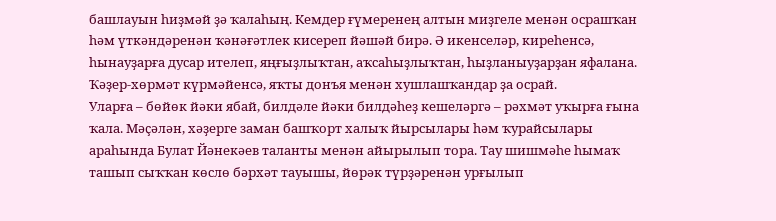башлауын һиҙмәй ҙә ҡалаһың. Кемдер ғүмеренең алтын миҙгеле менән осрашҡан һәм үткәндәренән ҡәнәғәтлек кисереп йәшәй бирә. Ә икенселәр, киреһенсә, һынауҙарға дусар ителеп, яңғыҙлыҡтан, аҡсаһыҙлыҡтан, һыҙланыуҙарҙан яфалана. Ҡәҙер-хөрмәт күрмәйенсә, яҡты донъя менән хушлашҡандар ҙа осрай.
Уларға – бөйөк йәки ябай, билдәле йәки билдәһеҙ кешеләргә – рәхмәт уҡырға ғына ҡала. Мәҫәлән, хәҙерге заман башҡорт халыҡ йырсылары һәм ҡурайсылары араһында Булат Йәнекәев таланты менән айырылып тора. Тау шишмәһе һымаҡ ташып сыҡҡан көслө бәрхәт тауышы, йөрәк түрҙәренән урғылып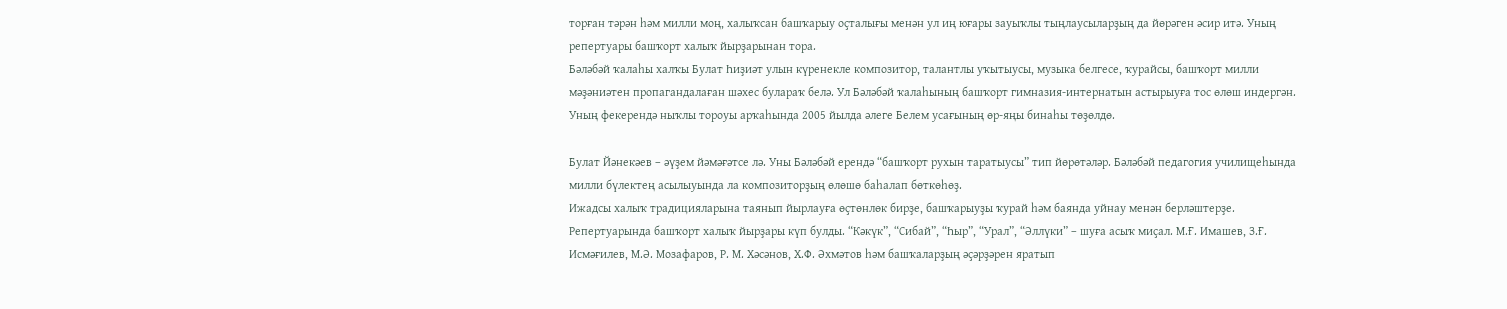торған тәрән һәм милли моң, халыҡсан башҡарыу оҫталығы менән ул иң юғары зауыҡлы тыңлаусыларҙың да йөрәген әсир итә. Уның репертуары башҡорт халыҡ йырҙарынан тора.
Бәләбәй ҡалаһы халҡы Булат Һиҙиәт улын күренекле композитор, талантлы уҡытыусы, музыка белгесе, ҡурайсы, башҡорт милли мәҙәниәтен пропагандалаған шәхес булараҡ белә. Ул Бәләбәй ҡалаһының башҡорт гимназия-интернатын астырыуға тос өлөш индергән. Уның фекерендә ныҡлы тороуы арҡаһында 2005 йылда әлеге Белем усағының өр-яңы бинаһы төҙөлдө.

Булат Йәнекәев – әүҙем йәмәғәтсе лә. Уны Бәләбәй ерендә “башҡорт рухын таратыусы” тип йөрөтәләр. Бәләбәй педагогия училищеһында милли бүлектең асылыуында ла композиторҙың өлөшө баһалап бөткөһөҙ.
Ижадсы халыҡ традицияларына таянып йырлауға өҫтөнлөк бирҙе, башҡарыуҙы ҡурай һәм баянда уйнау менән берләштерҙе. Репертуарында башҡорт халыҡ йырҙары күп булды. “Кәкүк”, “Сибай”, “Һыр”, “Урал”, “Әллүки” – шуға асыҡ миҫал. М.Ғ. Имашев, З.Ғ. Исмәғилев, М.Ә. Мозафаров, Р. М. Хәсәнов, Х.Ф. Әхмәтов һәм башҡаларҙың әҫәрҙәрен яратып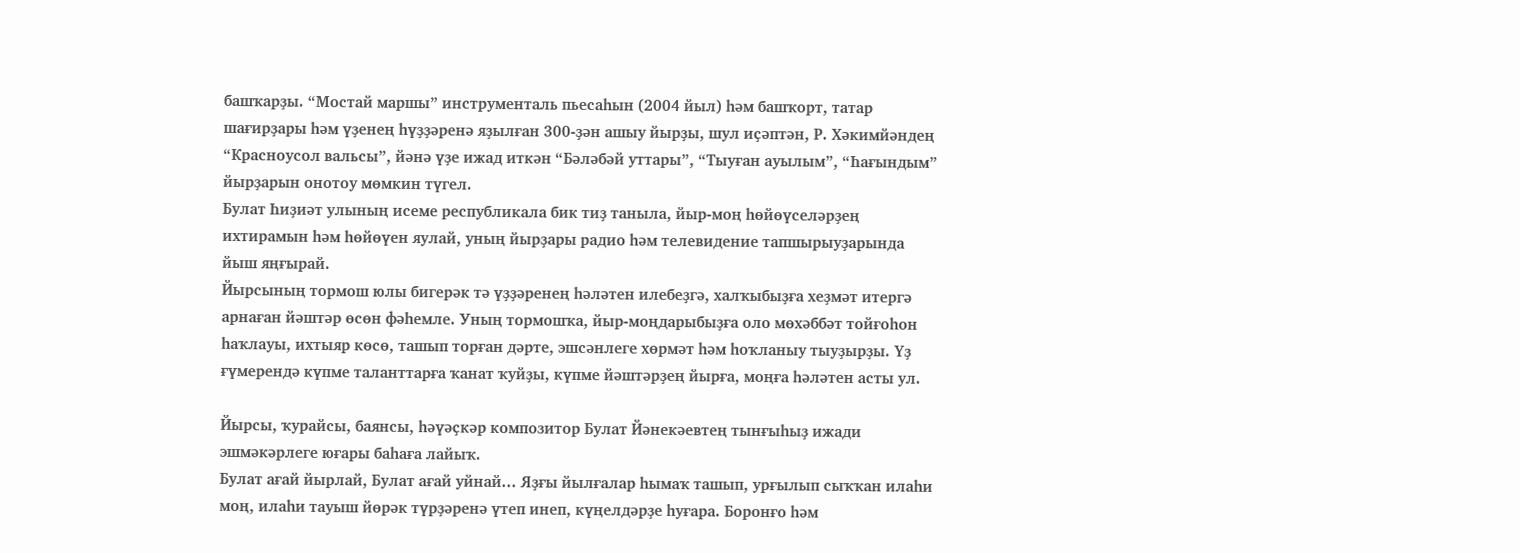башҡарҙы. “Мостай маршы” инструменталь пьесаһын (2004 йыл) һәм башҡорт, татар шағирҙары һәм үҙенең һүҙҙәренә яҙылған 300-ҙән ашыу йырҙы, шул иҫәптән, Р. Хәкимйәндең “Красноусол вальсы”, йәнә үҙе ижад иткән “Бәләбәй уттары”, “Тыуған ауылым”, “Һағындым” йырҙарын онотоу мөмкин түгел.
Булат Һиҙиәт улының исеме республикала бик тиҙ таныла, йыр-моң һөйөүселәрҙең ихтирамын һәм һөйөүен яулай, уның йырҙары радио һәм телевидение тапшырыуҙарында йыш яңғырай.
Йырсының тормош юлы бигерәк тә үҙҙәренең һәләтен илебеҙгә, халҡыбыҙға хеҙмәт итергә арнаған йәштәр өсөн фәһемле. Уның тормошҡа, йыр-моңдарыбыҙға оло мөхәббәт тойғоһон һаҡлауы, ихтыяр көсө, ташып торған дәрте, эшсәнлеге хөрмәт һәм һоҡланыу тыуҙырҙы. Үҙ ғүмерендә күпме таланттарға ҡанат ҡуйҙы, күпме йәштәрҙең йырға, моңға һәләтен асты ул.

Йырсы, ҡурайсы, баянсы, һәүәҫкәр композитор Булат Йәнекәевтең тынғыһыҙ ижади эшмәкәрлеге юғары баһаға лайыҡ.
Булат ағай йырлай, Булат ағай уйнай... Яҙғы йылғалар һымаҡ ташып, урғылып сыҡҡан илаһи моң, илаһи тауыш йөрәк түрҙәренә үтеп инеп, күңелдәрҙе һуғара. Боронғо һәм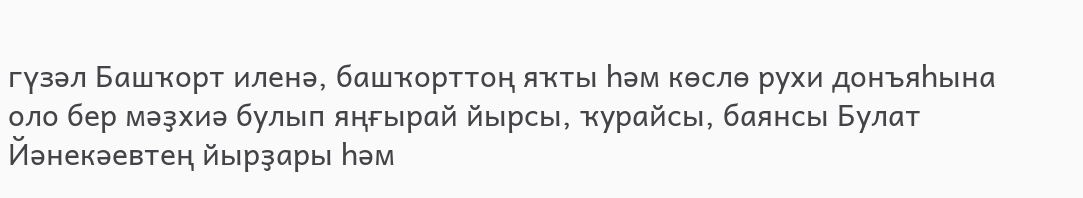гүзәл Башҡорт иленә, башҡорттоң яҡты һәм көслө рухи донъяһына оло бер мәҙхиә булып яңғырай йырсы, ҡурайсы, баянсы Булат Йәнекәевтең йырҙары һәм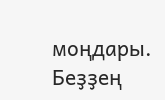моңдары. Беҙҙең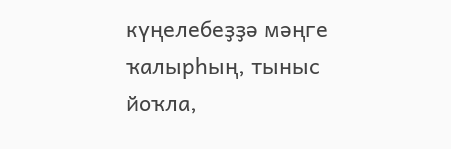күңелебеҙҙә мәңге ҡалырһың, тыныс йоҡла,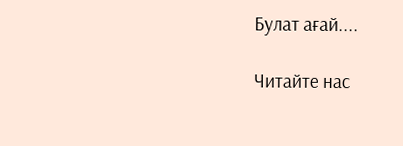Булат ағай....

Читайте нас